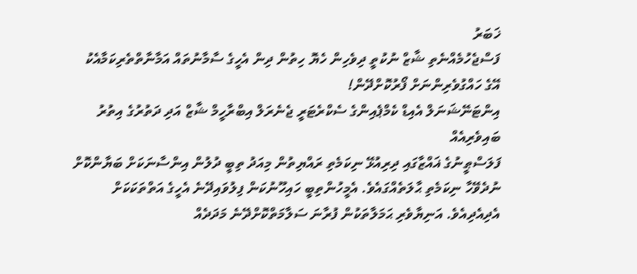ޚަބަރު
ފަސްޖެހުމެއްނެތި ޝާޒް ނުކުތީ ދިވެހިން ހެޔޮ ހިތުން ދިން އެހީގެ ސާމާނުތައް އަމާނާތްތެރިކަމާއެކު އޭގެ ހައްގުވެރިންނަށް ފޯރުކޮށްދޭން!
އިންޓަނޭޝަނަލް އެއިޑް ކެމްޕެއިންގެ ސެކްރެޓަރީ ޖެނެރަލް އިބްރާހީމް ޝާޒް އަދި ދަތުރުގެ އިތުރު ބައިވެރިއެއް
ފަލަސްޠީނުގެ ޣައްޒާގައި ދިރިއުޅޭ ނިކަމެތި ރައްޔިތުން މިއަދު ތިބީ ދުލުން އިންސާނަކަށް ބަޔާންކޮށް ނުދެވޭހާ ނިކަމެތި ޙާލަތެއްގައެވެ. އެމީހުންތިބީ ހައިހޫނުކަން ފިލުވައިދޭނެ އެހީގެ އަތްތަކަކަށް އެދިއެދިއެވެ. އަނިޔާވެރި ޙަމަލާތަކުން ފުރާނަ ސަލާމަތްކޮށްދޭނެ މަދަދެއް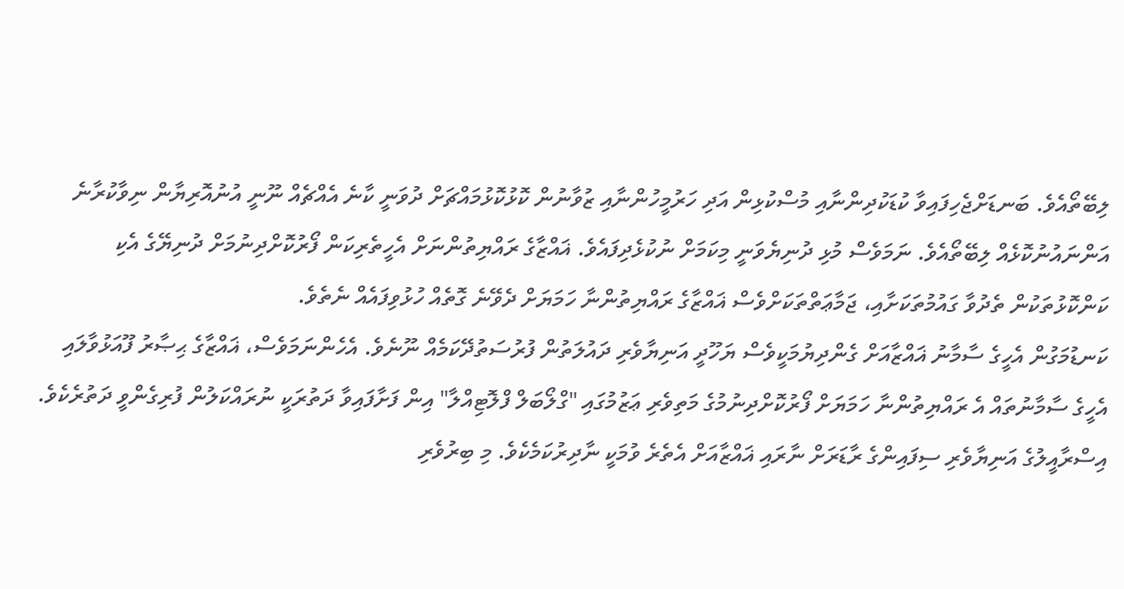ލިބޭތޯއެވެ. ބަނޑަށްޖެހިފައިވާ ކުޑަކުދިންނާއި މުސްކުޅިން އަދި ހަރުމީހުންނާއި ޒުވާނުން ކޮޅުކޮޅުމައްޗަށް ދުވަނީ ކާނެ އެއްޗެއް ނޫނީ އުނުއޮރިޔާން ނިވާކުރާނެ އަންނައުނުކޮޅެއް ލިބޭތޯއެވެ. ނަމަވެސް މުޅި ދުނިޔެވަނީ މިކަމަށް ނުކުޅެދިފައެވެ. ޣައްޒާގެ ރައްޔިތުންނަށް އެހީތެރިކަން ފޯރުކޮށްދިނުމަށް ދުނިޔޭގެ އެކި ކަންކޮޅުތަކުން ތެދުވާ ގައުމުތަކަށާއި، ޖަމާޢަތްތަކަށްވެސް ޣައްޒާގެ ރައްޔިތުންނާ ހަމަޔަށް ދެވޭނެ ގޮތެއް ހުޅުވިފައެއް ނެތެވެ.
ކަނޑުމަގުން އެހީގެ ސާމާނު ޣައްޒާއަށް ގެންދިޔުމަކީވެސް ޔަހޫދީ އަނިޔާވެރި ދައުލަތުން ފުރުސަތުދޭކަމެއް ނޫނެވެ. އެހެންނަމަވެސް، ޣައްޒާގެ ޙިޞާރު ފޫއަޅުވާލައި އެހީގެ ސާމާނުތައް އެ ރައްޔިތުންނާ ހަމަޔަށް ފޯރުކޮށްދިނުމުގެ މަތިވެރި ޢަޒުމުގައި "ގްލޯބަލް ފްލޮޓިއްލާ" އިން ފަށާފައިވާ ދަތުރަކީ ނުރައްކަލުން ފުރިގެންވީ ދަތުރެކެވެ. އިސްރާއީލުގެ އަނިޔާވެރި ސިފައިންގެ ރާޑަރަށް ނާރައި ޣައްޒާއަށް އެތެރެ ވުމަކީ ނާދިރުކަމެކެވެ. މި ބިރުވެރި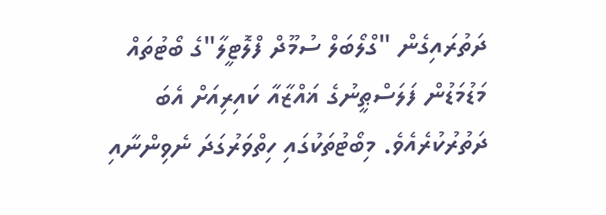ދަތުރައިގެން "ގްލޯބަލް ސުމޫދް ފްލޮޓީލާ"ގެ ބޯޓުތައް މަޑުމަޑުން ފަލަސްޠީނުގެ ޣައްޒާއާ ކައިރިއަށް އެބަ ދަތުރުކުރެއެވެ. މިބޯޓުތަކުގައި ހިތްވަރުގަދަ ނެވިންނާއި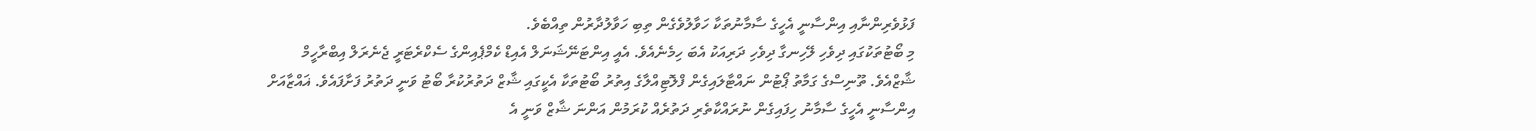ފަޅުވެރިންނާއި އިންސާނީ އެހީގެ ސާމާނުތަކާ ހަވާލުވެގެން ތިބި ހަވާލުދާރުން ތިއްބެވެ.
މި ބޯޓުތަކުގައި ދިވެހި ލޭހިނގާ ދިވެހި ދަރިއަކު އެބަ ހިމެނެއެވެ. އެއީ އިންޓަނޭޝަނަލް އެއިޑް ކެމްޕެއިންގެ ސެކްރެޓަރީ ޖެނެރަލް އިބްރާހީމް ޝާޒްއެވެ. ތޫނިސްގެ ގަމާތު ޕޯޓުން ނައްޓާލައިގެން ފްލޮޓިއްލާގެ އިތުރު ބޯޓުތަކާ އެކީގައި ޝާޒް ދަތުރުކުރާ ބޯޓު ވަނީ ދަތުރު ފަށާފައެވެ. ޣައްޒާއަށް އިންސާނީ އެހީގެ ސާމާނު ހިފައިގެން ނުރައްކާތެރި ދަތުރެއް ކުރަމުން އަންނަ ޝާޒް ވަނީ އެ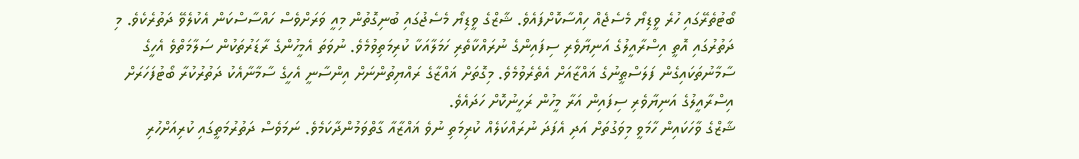ބޯޓުތެރޭގައި ހުރެ ވީޑިޔޯ މެސެޖެއް ހިއްސާކޮށްފައެވެ. ޝާޒްގެ ވީޑިޔޯ މެސެޖުގައި ބުނިގޮތުން މިއީ ވަރަށްވެސް ހައްސާސްކަން އެކުލެވޭ ދަތުރެކެވެ. މި ދަތުރުގައި އޮތީ އިސްރާއީލުގެ އަނިޔާވެރި ސިފައިންގެ ނުރައްކާތެރި ހަމަލާއަކާ ކުރިމަތިވުމެވެ. ނުވަތަ އެމީހުންގެ ރާޑަރުތަކުން ސަލާމަތްވެ އެހީގެ ސާމާނުތަކައިގެން ފަލަސްޠީނުގެ ޣައްޒާއަށް އެތެރެވުމެވެ. މިގޮތަށް ޣައްޒާގެ ރައްޔިތުންނަށް އިންސާނީ އެހީގެ ސާމާނާއެކު ދަތުރުކުރާ ބޯޓުފަހަރަށް އިސްރާއީލުގެ އަނިޔާވެރި ސިފައިން އަރާ މީހުން ރަހީނުކޮށް ހަދައެވެ.
ޝާޒްގެ ވާހަކައިން ހާމަވީ މިވަގުތަށް އަދި އެފަދަ ނުރައްކަލެއް ކުރިމަތި ނުވެ ޣައްޒާއާ ގާތްވަމުންދާކަމެވެ. ނަމަވެސް ދަތުރުމަތީގައި ކުރިއަށްހުރި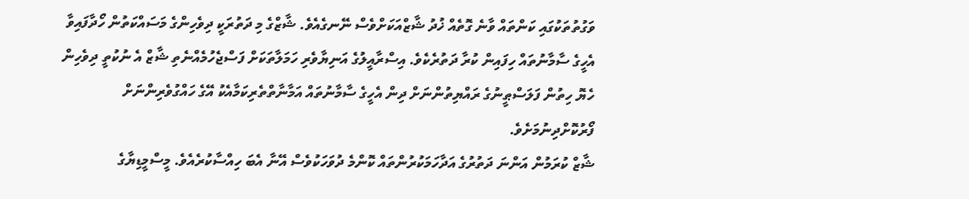ވަގުތުތަކުގައި ކަންތައް ވާނެ ގޮތެއް ޚުދު ޝާޒްއަކަށްވެސް ނޭނގެއެވެ. ޝާޒްގެ މި ދަތުރަކީ ދިވެހިންގެ މަސައްކަތުން ހޯދާފައިވާ އެހީގެ ސާމާނުތައް ހިފައިން ކުރާ ދަތުރެކެވެ. އިސްރާއީލުގެ އަނިޔާވެރި ހަމަލާތަކަށް ފަސްޖެހުމެއްނެތި ޝާޒް އެ ނުކުތީ ދިވެހިން ހެޔޮ ހިތުން ފަލަސްޠީނުގެ ރައްޔިތުންނަށް ދިން އެހީގެ ސާމާނުތައް އަމާނާތްތެރިކަމާއެކު އޭގެ ހައްގުވެރިންނަށް ފޯރުކޮށްދިނުމަށެވެ.
ޝާޒް ކުރަމުން އަންނަ ދަތުރުގެ އަދާހަމަކުރުންތައް ކޮންމެ ދުވަހަކުވެސް އޭނާ އެބަ ހިއްސާކުރެއެވެ. މީސްމީޑިޔާގެ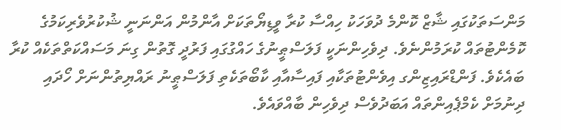މަންސަތަކުގައި ޝާޒް ކޮންމެ ދުވަހަކު ހިއްސާ ކުރާ ވީޑިޔޯތަކަށް އާންމުން އަންނަނީ ޝުކުރުވެރިކަމުގެ ކޮމެންޓުތައް ކުރަމުންނެވެ. ދިވެހިންނަކީ ފަލަސްޠީނުގެ ހައްގުގައި ފަރުދީ ގޮތުން ގިނަ މަސައްކަތްތަކެއް ކުރާ ބައެކެވެ. ފަންޑްރައިޒިންގ އިވެންޓުތަކާއި ފައިސާއާއި ކާބޯތަކެތި ފަލަސްޠީނު ރައްޔިތުންނަށް ހޯދައި ދިނުމަށް ކެމްޕެއިންތައް އަބަދުވެސް ދިވެހިން ބާއްވައެވެ.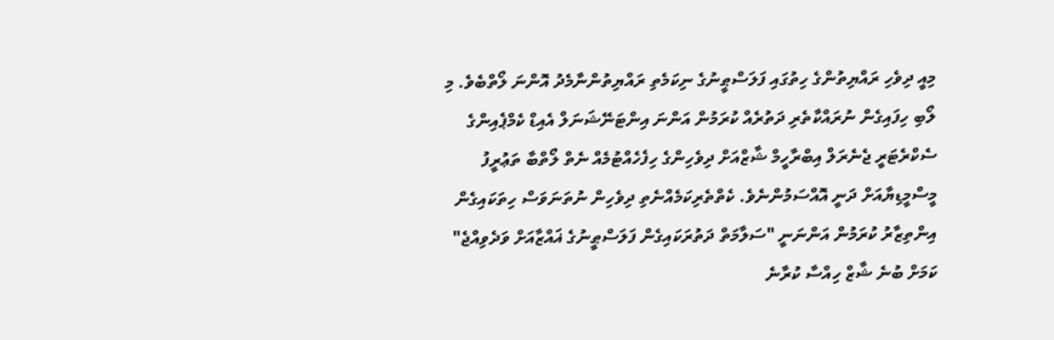މިއީ ދިވެހި ރައްޔިތުންގެ ހިތުގައި ފަލަސްޠީނުގެ ނިކަމެތި ރައްޔިތުންނާމެދު އޮންނަ ލޯތްބެވެ. މި ލޯބި ހިފައިގެން ނުރައްކާތެރި ދަތުރެއް ކުރަމުން އަންނަ އިންޓަނޭޝަނަލް އެއިޑް ކެމްޕެއިންގެ ސެކްރެޓަރީ ޖެނެރަލް އިބްރާހީމް ޝާޒްއަށް ދިވެހިންގެ ހިފެހެއްޓުމެއް ނެތް ލޯތްބާ ތަޢުރީފު މީސްމީޑިޔާއަށް ދަނީ އޮއްސަމުންނެވެ. ކެތްތެރިކަމެއްނެތި ދިވެހިން ނުތަނަވަސް ހިތަކައިގެން އިންތިޒާރު ކުރަމުން އަންނަނީ "ސަލާމަތް ދަތުރަކައިގެން ފަލަސްޠީނުގެ ޣައްޒާއަށް ވަދެވިއްޖެ" ކަމަށް ބުނެ ޝާޒް ހިއްސާ ކުރާނެ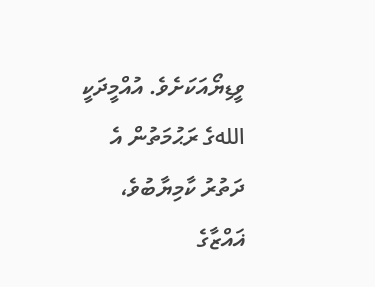ވީޑިޔޯއަކަށެވެ. އުއްމީދަކީ اللهގެ ރަޙުމަތުން އެ ދަތުރު ކާމިޔާބުވެ، ޣައްޒާގެ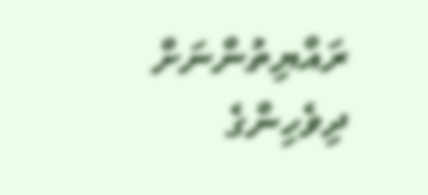ރައްޔިތުންނަށް ދިވެހިންގެ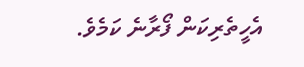އެހީތެރިކަން ފޯރާނެ ކަމެވެ.